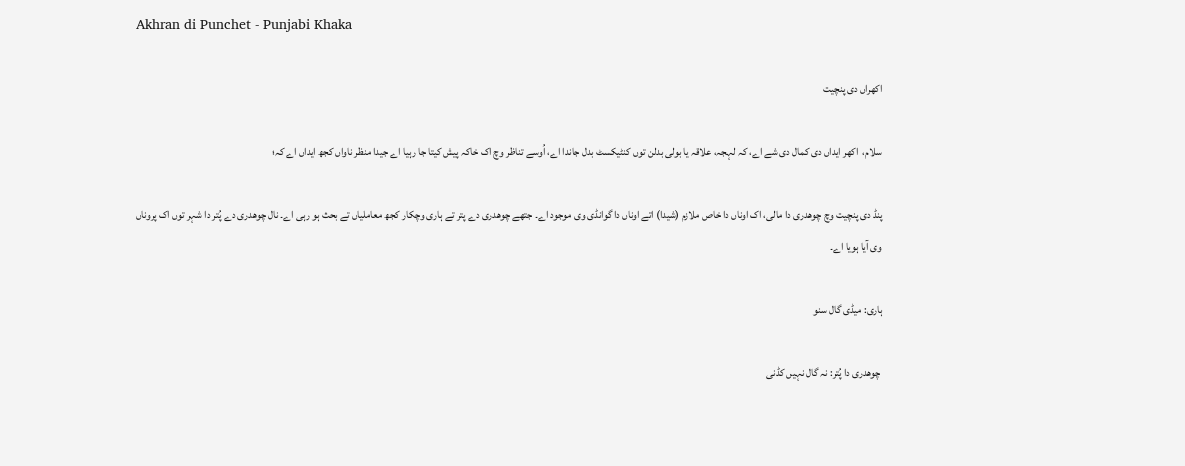Akhran di Punchet - Punjabi Khaka

اکھراں دی پنچیت

سلام،  اکھر ایداں دی کمال دی شے اے، کہ لہجہ، علاقہ یا بولی بدلن توں کنٹیکسٹ بدل جاندا اے، اُوسے تناظر وچ اک خاکہ پیش کیتا جا رہیا اے جیدا منظر ناواں کجھ ایداں اے کہ؛

پنڈ دی پنچیت وچ چوھدری دا مالی، اک اوناں دا خاص ملازم (شیدا) اتے اوناں دا گوانڈی وی موجود اے۔ جتھے چوھدری دے پتر تے ہاری وچکار کجھ معاملیاں تے بحث ہو رہی اے۔ نال چوھدری دے پُتر دا شہر توں اک پروناں وی آیا ہویا اے۔

ہاری: میڈی گال سنو

 چوھدری دا پُتر: نہ گال نہیں کڈنی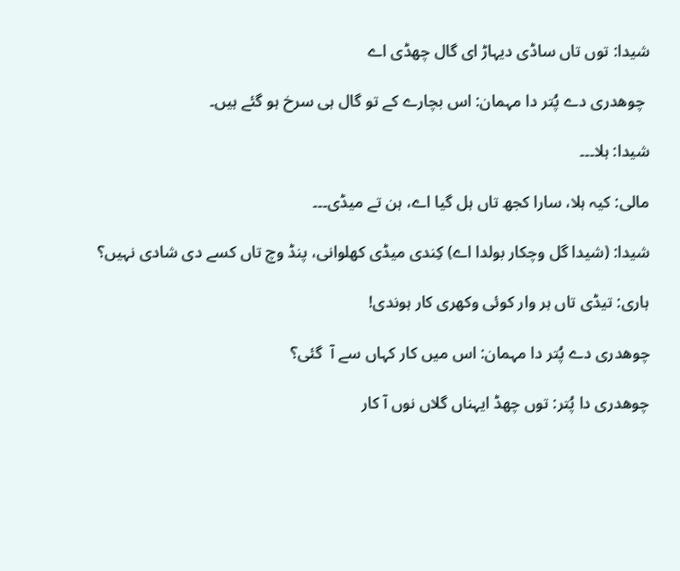شیدا: توں تاں ساڈی دیہاڑ ای گال چھڈی اے

 چوھدری دے پُتر دا مہمان: اس بچارے کے تو گال ہی سرخ ہو گئے ہیں۔

شیدا: ہلا۔۔۔

مالی: کیہ ہلا، سارا کجھ تاں ہل گیا اے، ہن تے میڈی۔۔۔

شیدا: (شیدا گل وچکار بولدا اے) کِندی میڈی کھلوانی، پنڈ وچ تاں کسے دی شادی نہیں؟

ہاری: تیڈی تاں ہر وار کوئی وکھری کار ہوندی!

چوھدری دے پُتر دا مہمان: اس میں کار کہاں سے آ  گئی؟

چوھدری دا پُتر: توں چھڈ ایہناں گلاں نوں آ کار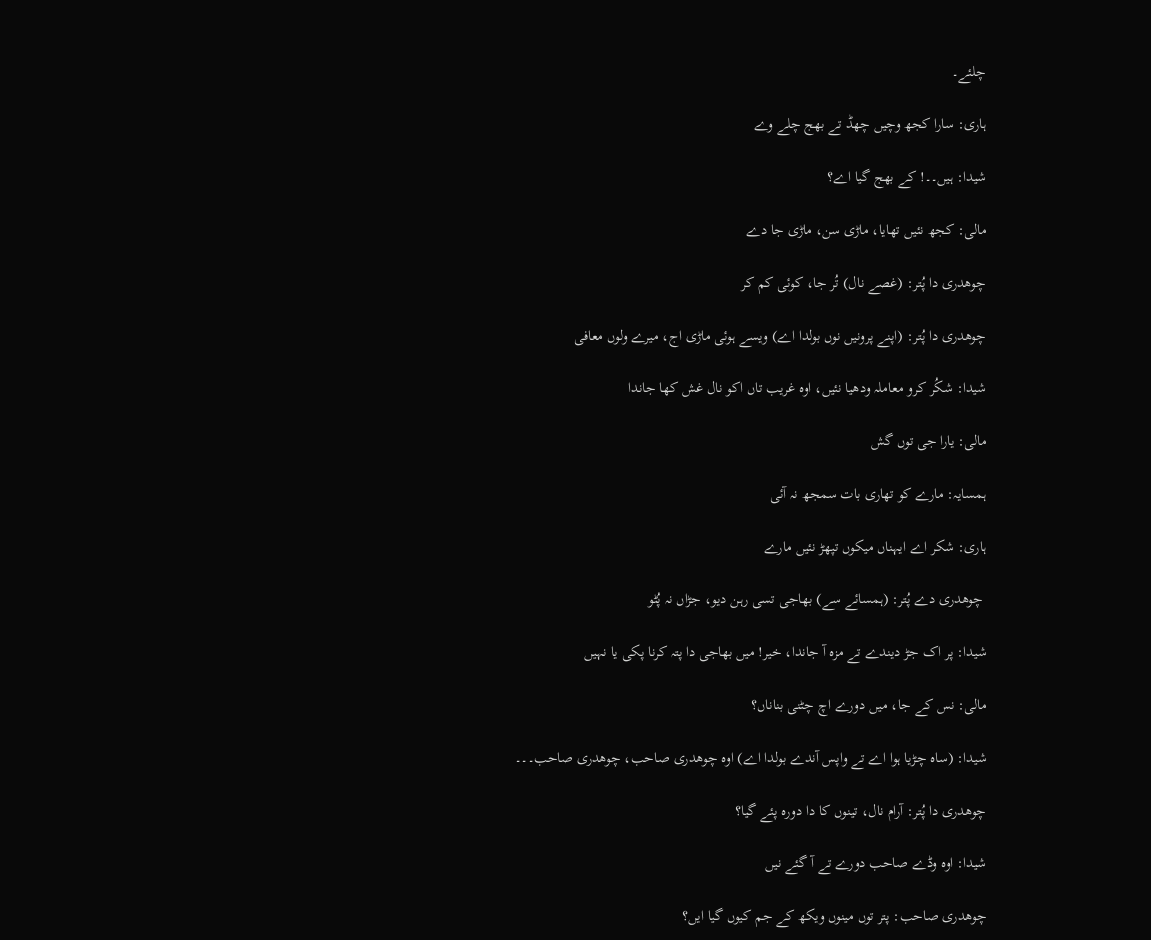چلئے۔

ہاری: سارا کجھ وچیں چھڈ تے بھج چلے وے

شیدا: ہیں۔۔! کے بھج گیا اے؟

مالی: کجھ نئیں تھایا، ماڑی سن، ماڑی جا دے

چوھدری دا پُتر: (غصے نال) تُر جا، کوئی کم کر

چوھدری دا پُتر: (اپنے پرونیں نوں بولدا اے) ویسے ہوئی ماڑی اج، میرے ولوں معافی

شیدا: شکُر کرو معاملہ ودھیا نئیں، اوہ غریب تاں اکو نال غش کھا جاندا

مالی: یارا جی توں گش

ہمسایہ: مارے کو تھاری بات سمجھ نہ آئی

ہاری: شکر اے ایہناں میکوں تپھڑ نئیں مارے

 چوھدری دے پُتر: (ہمسائے سے) بھاجی تسی رہن دیو، جڑاں نہ پُٹو

شیدا: پر اک جڑ دیندے تے مزہ آ جاندا، خیر! میں بھاجی دا پتہ کرنا پکی یا نہیں

مالی: نس کے جا، میں دورے اچ چٹنی بناناں؟

شیدا: (ساہ چڑیا ہوا اے تے واپس آندے بولدا اے) اوہ چوھدری صاحب، چوھدری صاحب۔۔۔

چوھدری دا پُتر: آرام نال، تینوں کا دا دورہ پئے گیا؟

شیدا: اوہ وڈے صاحب دورے تے آ گئے نیں

چوھدری صاحب: پتر توں مینوں ویکھ کے جم کیوں گیا ایں؟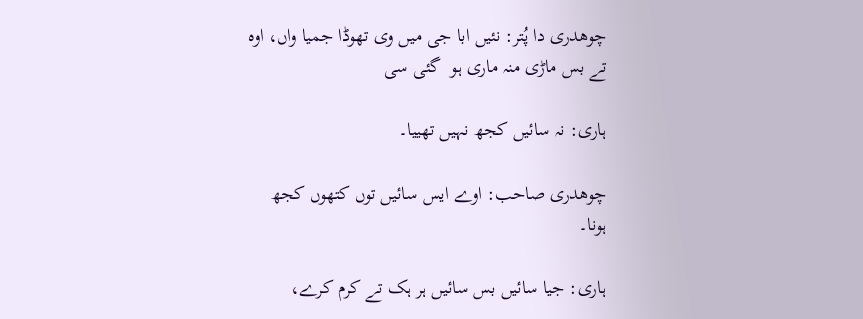چوھدری دا پُتر: نئیں ابا جی میں وی تھوڈا جمیا واں، اوہ تے بس ماڑی منہ ماری ہو  گئی سی

ہاری: نہ سائیں کجھ نہیں تھییا۔

چوھدری صاحب: اوے ایس سائیں توں کتھوں کجھ ہونا۔

ہاری: جیا سائیں بس سائیں ہر ہک تے کرم کرے،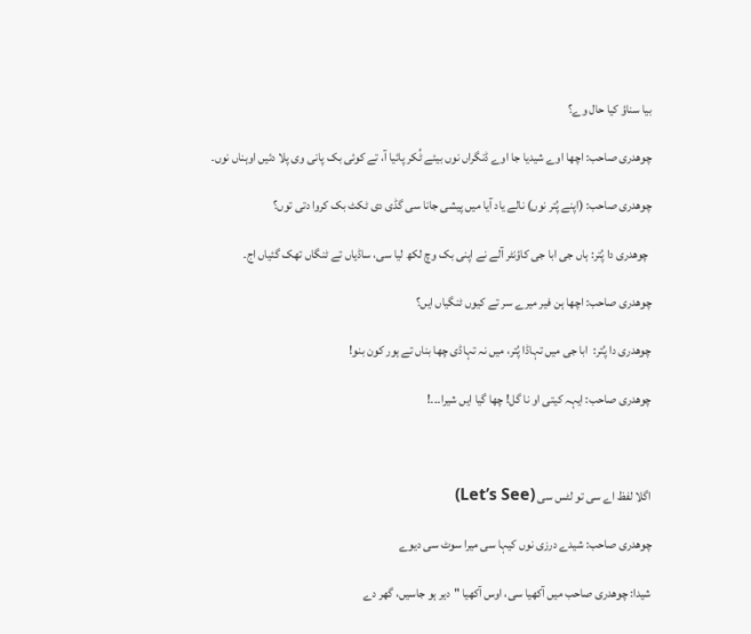بیا سناؤ کیا حال وے؟

چوھدری صاحب: اچھا اوے شیدیا جا اوے ڈنگراں نوں بیئے ٹُکر پائیا آ، تے کوئی بک پانی وی پلا دئیں اوہناں نوں۔

چوھدری صاحب: (اپنے پُتر نوں) نالے یاد آیا میں پیشی جانا سی گڈی دی ٹکٹ بک کروا دتی توں؟

 چوھدری دا پُتر: ہاں جی ابا جی کاؤنٹر آلے نے اپنی بک وچ لکھ لیا سی، ساڈیاں تے ٹنگاں تھک گئیاں اج۔

چوھدری صاحب: اچھا ہن فیر میرے سر تے کیوں ٹنگیاں ایں؟

چوھدری دا پُتر:  ابا جی میں تہاڈا پُتر، میں نہ تہاڈی چھا بناں تے ہور کون بنو!

چوھدری صاحب: ایہہ کیتی او نا گل! چھا گیا ایں شیرا۔۔۔!



اگلا لفظ اے سی تو لٹس سی (Let’s See)

چوھدری صاحب: شیدے درزی نوں کیہا سی میرا سوٹ سی دیوے

شیدا: چوھدری صاحب میں آکھیا سی، اوس آکھیا "دیر ہو جاسیں، گھر دے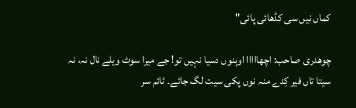کماں نیں سی کڈھائی پائی"

چوھدری صاحب: اچھااااا اوہنوں دسیا نہیں تو! جے میرا سوٹ ویلے نال نہ، نہ سیتا تاں فیر کِدے منہ نوں پکی سیت لگ جائے۔ ٹائم سر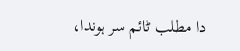دا مطلب ٹائم سر ہوندا،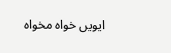ایویں خواہ مخواہ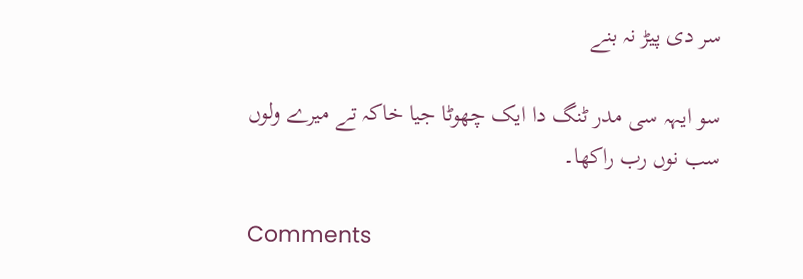سر دی پیڑ نہ بنے

سو ایہہ سی مدر ٹنگ دا ایک چھوٹا جیا خاکہ تے میرے ولوں سب نوں رب راکھا۔

Comments